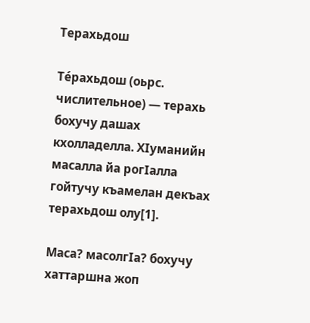Терахьдош

Те́рахьдош (оьрс. числительное) — терахь бохучу дашах кхолладелла. ХӀуманийн масалла йа рогӀалла гойтучу къамелан декъах терахьдош олу[1].

Маса? масолгӀа? бохучу хаттаршна жоп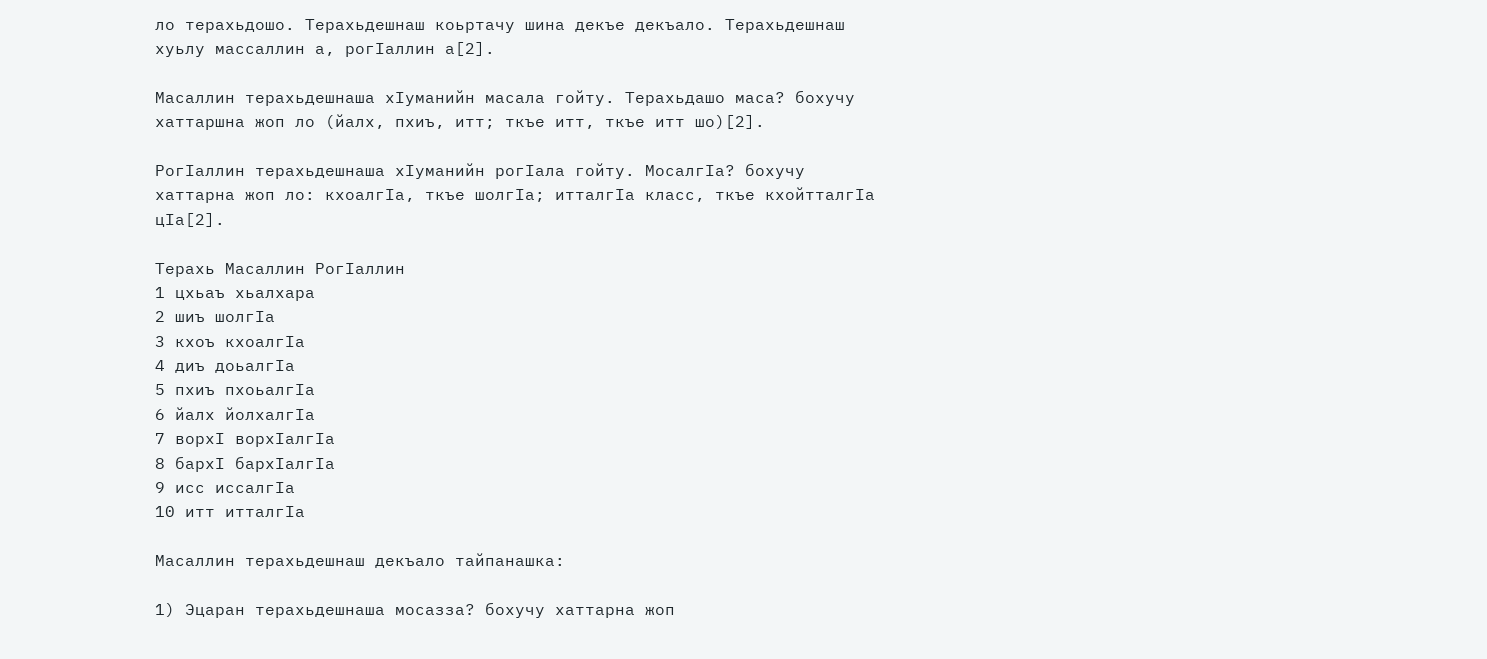ло терахьдошо. Терахьдешнаш коьртачу шина декъе декъало. Терахьдешнаш хуьлу массаллин а, рогӀаллин а[2].

Масаллин терахьдешнаша хӀуманийн масала гойту. Терахьдашо маса? бохучу хаттаршна жоп ло (йалх, пхиъ, итт; ткъе итт, ткъе итт шо)[2].

РогӀаллин терахьдешнаша хӀуманийн рогӀала гойту. МосалгӀа? бохучу хаттарна жоп ло: кхоалгӀа, ткъе шолгӀа; итталгӀа класс, ткъе кхойтталгӀа цӀа[2].

Терахь Масаллин РогӀаллин
1 цхьаъ хьалхара
2 шиъ шолгӀа
3 кхоъ кхоалгӀа
4 диъ доьалгӀа
5 пхиъ пхоьалгӀа
6 йалх йолхалгӀа
7 ворхӀ ворхӀалгӀа
8 бархӀ бархӀалгӀа
9 исс иссалгӀа
10 итт итталгӀа

Масаллин терахьдешнаш декъало тайпанашка:

1) Эцаран терахьдешнаша мосазза? бохучу хаттарна жоп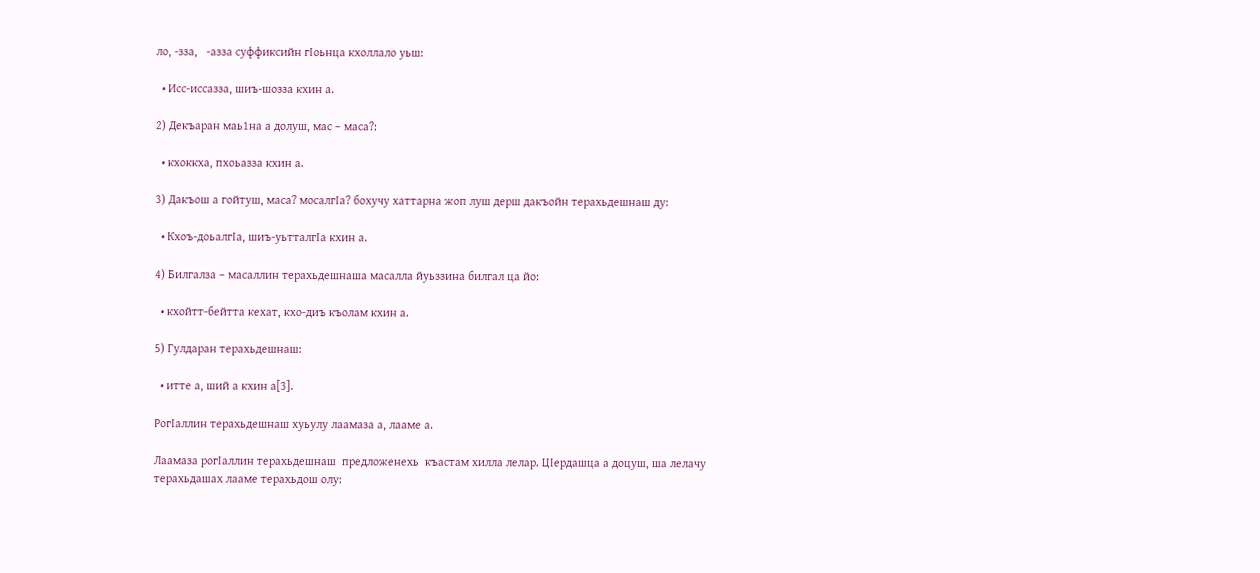ло, -зза,   -азза суффиксийн гӀоьнца кхоллало уьш:

  • Исс-иссазза, шиъ-шозза кхин а.

2) Декъаран маь1на а долуш, мас – маса?:

  • кхоккха, пхоьазза кхин а.

3) Дакъош а гойтуш, маса? мосалгӀа? бохучу хаттарна жоп луш дерш дакъойн терахьдешнаш ду:

  • Кхоъ-доьалгӀа, шиъ-уьтталгӀа кхин а.

4) Билгалза – масаллин терахьдешнаша масалла йуьззина билгал ца йо:

  • кхойтт-бейтта кехат, кхо-диъ къолам кхин а.

5) Гулдаран терахьдешнаш:

  • итте а, ший а кхин а[3].

РогӀаллин терахьдешнаш хуьулу лаамаза а, лааме а.

Лаамаза рогӀаллин терахьдешнаш  предложенехь  къастам хилла лелар. ЦӀердашца а доцуш, ша лелачу терахьдашах лааме терахьдош олу: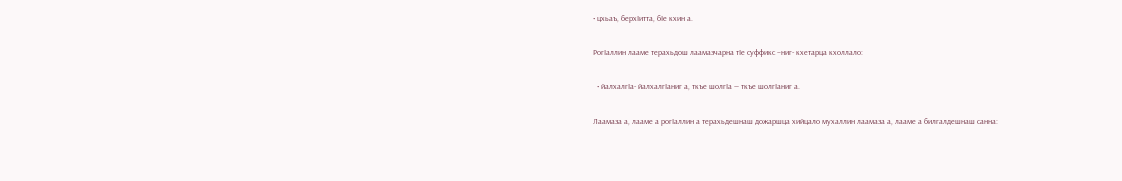• цхьаъ, берхӀитта, бӀе кхин а.

РогӀаллин лааме терахьдош лаамазчарна тӀе суффикс –ниг- кхетарца кхоллало:

  • йалхалгӀа- йалхалгӀаниг а, ткъе шолгӀа — ткъе шолгӀаниг а.

Лаамаза а, лааме а рогӀаллин а терахьдешнаш дожаршца хийцало мухаллин лаамаза а, лааме а билгалдешнаш санна: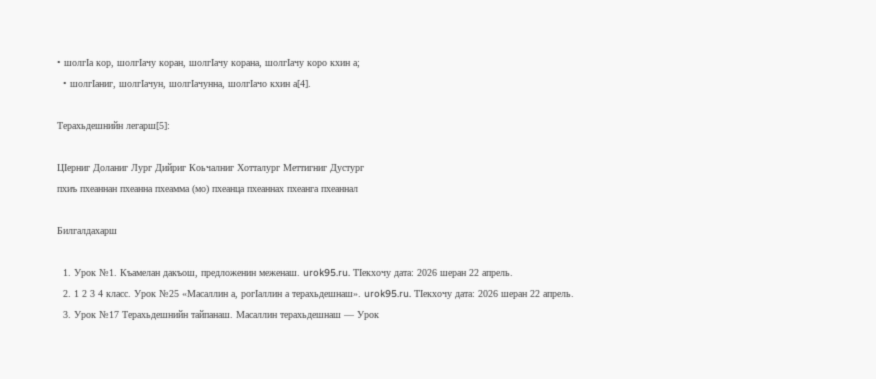• шолгӀа кор, шолгӀачу коран, шолгӀачу корана, шолгӀачу коро кхин а;
  • шолгӀаниг, шолгӀачун, шолгӀачунна, шолгӀачо кхин а[4].

Терахьдешнийн легарш[5]:

ЦӀерниг Доланиг Лург Дийриг Коьчалниг Хотталург Меттигниг Дустург
пхиъ пхеаннан пхеанна пхеамма (мо) пхеанца пхеаннах пхеанга пхеаннал

Билгалдахарш

  1. Урок №1. Къамелан дакъош, предложенин меженаш. urok95.ru. ТӀекхочу дата: 2026 шеран 22 апрель.
  2. 1 2 3 4 класс. Урок №25 «Масаллин а, рогIаллин а терахьдешнаш». urok95.ru. ТӀекхочу дата: 2026 шеран 22 апрель.
  3. Урок №17 Терахьдешнийн тайпанаш. Масаллин терахьдешнаш — Урок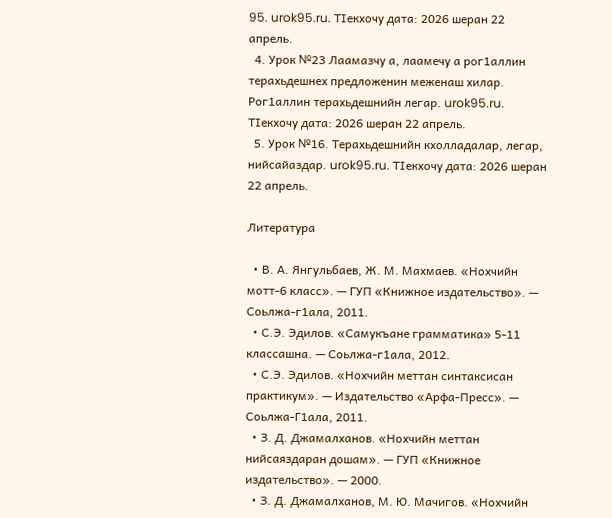95. urok95.ru. ТӀекхочу дата: 2026 шеран 22 апрель.
  4. Урок №23 Лаамазчу а, лаамечу а рог1аллин терахьдешнех предложенин меженаш хилар. Рог1аллин терахьдешнийн легар. urok95.ru. ТӀекхочу дата: 2026 шеран 22 апрель.
  5. Урок №16. Терахьдешнийн кхолладалар, легар, нийсайаздар. urok95.ru. ТӀекхочу дата: 2026 шеран 22 апрель.

Литература

  • В. А. Янгульбаев, Ж. М. Махмаев. «Нохчийн мотт-6 класс». — ГУП «Книжное издательство». — Соьлжа-г1ала, 2011.
  • С.Э. Эдилов. «Самукъане грамматика» 5-11 классашна. — Соьлжа-г1ала, 2012.
  • С.Э. Эдилов. «Нохчийн меттан синтаксисан практикум». — Издательство «Арфа-Пресс». — Соьлжа-Г1ала, 2011.
  • З. Д. Джамалханов. «Нохчийн меттан нийсаяздаран дошам». — ГУП «Книжное издательство». — 2000.
  • З. Д. Джамалханов, М. Ю. Мачигов. «Нохчийн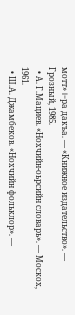мотт» I-ра дакъа. — «Книжное издательство». — Грозный, 1985.
  • А. Г.Мациев. «Нохчийн-оьрсийн словарь». — Москох, 1961.
  • Ш.А. Джамбеков. «Нохчийн фольклор». —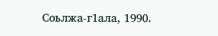Соьлжа-г1ала, 1990.